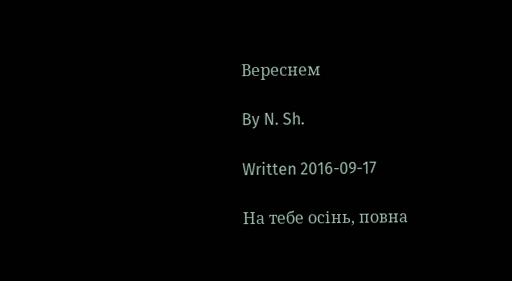Вереснем

By N. Sh.

Written 2016-09-17

На тебе осінь, повна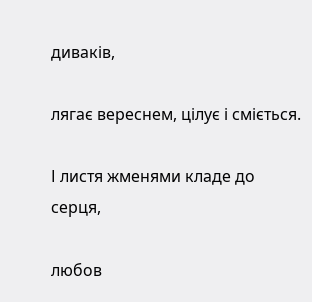диваків,

лягає вереснем, цілує і сміється.

І листя жменями кладе до серця,

любов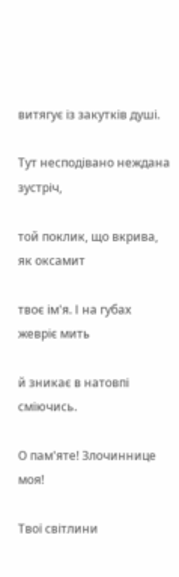витягує із закутків душі.

Тут несподівано неждана зустріч,

той поклик, що вкрива, як оксамит

твоє ім'я. І на губах жевріє мить

й зникає в натовпі сміючись.

О пам'яте! Злочиннице моя!

Твої світлини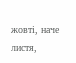жовті, наче листя,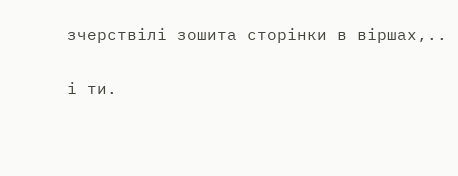зчерствілі зошита сторінки в віршах,..

і ти.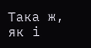Така ж, як і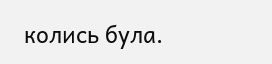колись була.